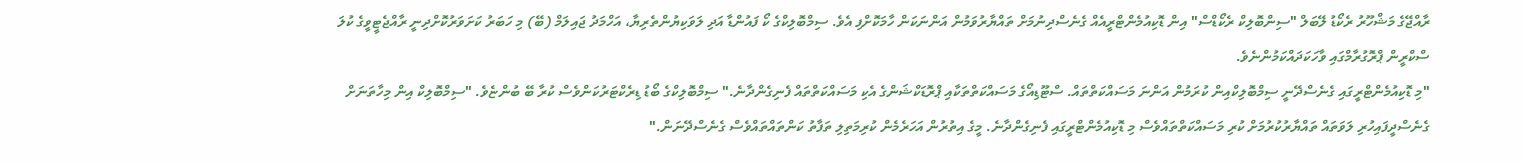ރާއްޖޭގެ މަޝްހޫރު ރެކޯޑު ލޭބަލް "ސިންބޮލިކް ރެކޯޑްސް" އިން ޑޮކިއުމެންޓްރީއެއް ގެނެސްދިނުމަށް ތައްޔާރުވަމުން އަންނަކަން ހާމަކޮށްފި އެވެ. ސިމްބޮލިކްގެ ކޯ ފައުންޑާ އަދި ލަވަކިޔުންތެރިޔާ، އަހްމަދު ޖައިލަމް (ބޭ) މި ހަބަރު ކަށަވަރުކޮށްދިނީ ރާއްޖެޓީވީގެ ކުލަ ސްކްރީން ޕްރޮގުރާމްގައި ވާހަކަދައްކަމުންނެވެ.
"މި ޑޮކިއުމެންޓްރީގައި ގެނެސްދޭނީ ސިމްބޮލިކްއިން ކުރަމުން އަންނަ މަސައްކަތްތައް. ސްޓޫޑިއޯގެ މަސައްކަތްތަކާއި ޕްރޮޑަކްޝަންގެ އެކި މަސައްކަތްތައް ފެނިގެންދާނެ." ސިމްބޮލިކްގެ ބޯޑު ޑިރެކްޓަރުކަންވެސް ކުރާ ބޭ ބުންޏެވެ. "ސިމްބޮލިކް އިން މިހާތަނަށް ގެނެސްދީފައިހުރި ލަވަތައް ތައްޔާރުކުރުމަށް ކުރި މަސައްކަތްތައްވެސް މި ޑޮކިއުމެންޓްރީގައި ފެނިގެންދާނެ. މީގެ އިތުރުން އަހަރެމެން ކުރިމަތިލި ތަފާތު ކަންތައްތައްވެސް ގެނެސްދޭނަން."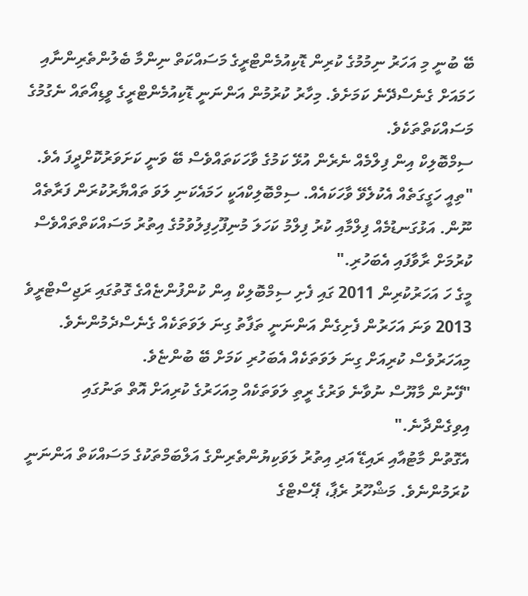ބޭ ބުނީ މި އަހަރު ނިމުމުގެ ކުރިން ޑޮކިއުމެންޓްރީގެ މަސައްކަތް ނިންމާ ބެލުންތެރިންނާއި ހަމައަށް ގެނެސްދޭނެ ކަމަށެވެ. މިހާރު ކުރުމުން އަންނަނީ ޑޮކިއުމެންޓްރީގެ ވީޑިއޯތައް ނެގުމުގެ މަސައްކަތްތަކެވެ.
ސިމްބޮލިކް އިން ފިލްމެއް ނެރެން އުޅޭ ކަމުގެ ވާހަކަތައްވެސް ބޭ ވަނީ ކަށަވަރުކޮށްދީފަ އެވެ.
"ތިއީ ހަގީގަތެއް އެކުލެވޭ ވާހަކައެއް. ސިމްބޮލިކްއަކީ ހަމައެކަނި ލަވަ ތައްޔާރުކުރަން ފަރާތެއް ނޫން. އަޅުގަނޑުމެއް ފިލްމާއި ކުރު ފިލްމު ކަހަލަ މުނިފޫހިފިލުވުމުގެ އިތުރު މަސައްކަތްތައްވެސް ކުރުމަށް ރާވާފައި އެބަހުރި."
މީގެ ހަ އަހަރުކުރިން 2011 ގައި ފެށި ސިމްބޮލިކް އިން ކުންފުންޏެއްގެ ގޮތުގައި ރަޖިސްޓްރީވެ 2013 ވަނަ އަހަރުން ފެށިގެން އަންނަނީ ތަފާތު ގިނަ ލަވަތަކެއް ގެނެސްދެމުންނެވެ. މިއަހަރުވެސް ކުރިއަށް ގިނަ ލަވަތަކެއް އެބަހުރި ކަމަށް ބޭ ބުންޏެވެ.
"ފޭނުން މާޔޫސް ނުވާނެ ވަރުގެ ރީތި ލަވަތަކެއް މިއަހަރުގެ ކުރިއަށް އޮތް ތަނުގައި އިވިގެންދާނެ."
އެގޮތުން މާޓުއާއި ރައިޑޭ އަދި އިތުރު ލަވަކިޔުންތެރިންގެ އަލްބަމްތަކުގެ މަސައްކަތް އަންނަނީ ކުރަމުންނެވެ. މަޝްހޫރު ރެޕާ، ޕޭސްޓްގެ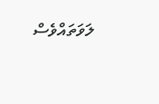ލަވަތައްވެސް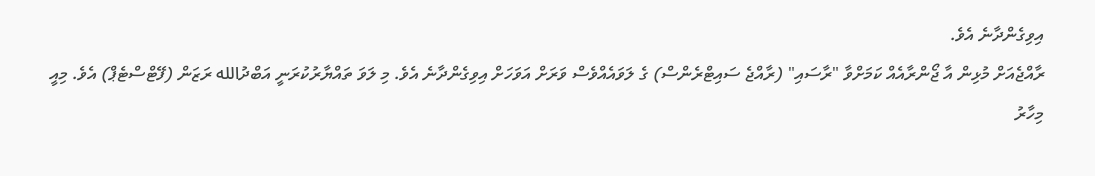އިވިގެންދާނެ އެވެ.
ރާއްޖެއަށް މުޅިން އާ ޖޯންރާއެއް ކަމަށްވާ "ރާސައި" (ރާއްޖެ ސައިޓްރެންސް) ގެ ލަވައެއްވެސް ވަރަށް އަވަހަށް އިވިގެންދާނެ އެވެ. މި ލަވަ ތައްޔާރުކުރަނީ އަބްދުالله ރަޒަން (ފޭޓްސްޓެޕް) އެވެ. މިއީ މިހާރު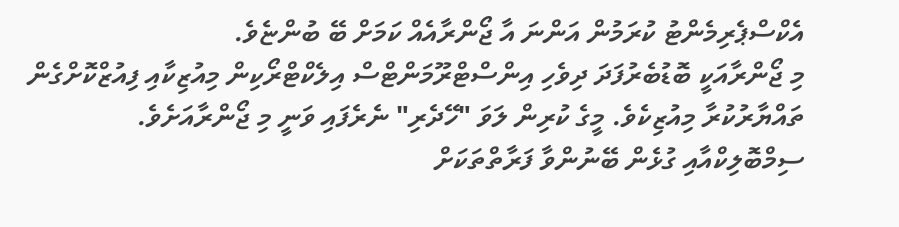އެކްސްޕެރިމެންޓު ކުރަމުން އަންނަ އާ ޖޯންރާއެއް ކަމަށް ބޭ ބުންޏެވެ.
މި ޖޯންރާއަކީ ބޮޑުބެރުފަދަ ދިވެހި އިންސްޓްރޫމަންޓްސް އިލެކްޓްރޯކިން މިއުޒިކާއި ފިއުޒްކޮށްގެން ތައްޔާރުކުރާ މިއުޒިކެވެ. މީގެ ކުރިން ލަވަ "ހޭދެރި" ނެރެފައި ވަނީ މި ޖޯންރާއަށެވެ.
ސިމްބޮލިކްއާއި ގުޅެން ބޭނުންވާ ފަރާތްތަކަށް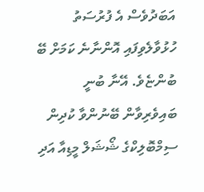އަބަދުވެސް އެ ފުރުސަތު ހުޅުވާލެވިފައި އޮންނާނެ ކަމަށް ބޭ ބުންޏެވެ. އޭނާ ބުނީ ބައިވެރިވާން ބޭނުންވާ ކުދިން ސިމްބޮލިކްގެ ޝޯޝަލް މީޑިއާ އަދި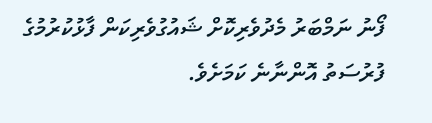ފޯނު ނަމްބަރު މެދުވެރިކޮށް ޝައުގުވެރިކަން ފާޅުކުރުމުގެ ފުރުސަތު އޮންނާނެ ކަމަށެވެ.